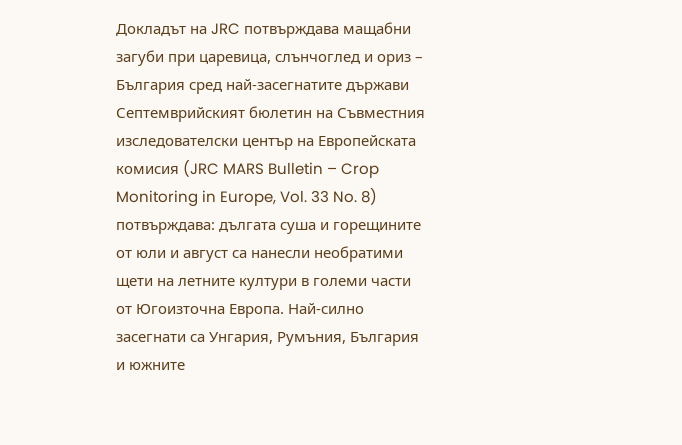Докладът на JRC потвърждава мащабни загуби при царевица, слънчоглед и ориз – България сред най-засегнатите държави
Септемврийският бюлетин на Съвместния изследователски център на Европейската комисия (JRC MARS Bulletin – Crop Monitoring in Europe, Vol. 33 No. 8) потвърждава: дългата суша и горещините от юли и август са нанесли необратими щети на летните култури в големи части от Югоизточна Европа. Най-силно засегнати са Унгария, Румъния, България и южните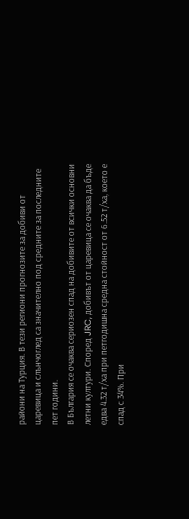райони на Турция. В тези региони прогнозите за добиви от царевица и слънчоглед са значително под средните за последните пет години.
В България се очаква сериозен спад на добивите от всички основни летни култури. Според JRC, добивът от царевица се очаква да бъде едва 4.32 т/ха при петгодишна средна стойност от 6.52 т/ха, което е спад с 34%. При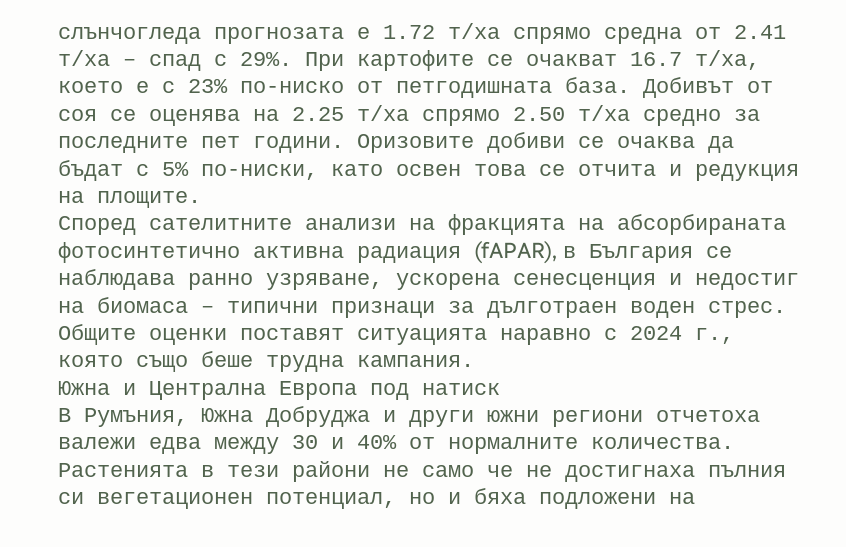слънчогледа прогнозата е 1.72 т/ха спрямо средна от 2.41 т/ха – спад с 29%. При картофите се очакват 16.7 т/ха, което е с 23% по-ниско от петгодишната база. Добивът от соя се оценява на 2.25 т/ха спрямо 2.50 т/ха средно за последните пет години. Оризовите добиви се очаква да бъдат с 5% по-ниски, като освен това се отчита и редукция на площите.
Според сателитните анализи на фракцията на абсорбираната фотосинтетично активна радиация (fAPAR), в България се наблюдава ранно узряване, ускорена сенесценция и недостиг на биомаса – типични признаци за дълготраен воден стрес. Общите оценки поставят ситуацията наравно с 2024 г., която също беше трудна кампания.
Южна и Централна Европа под натиск
В Румъния, Южна Добруджа и други южни региони отчетоха валежи едва между 30 и 40% от нормалните количества. Растенията в тези райони не само че не достигнаха пълния си вегетационен потенциал, но и бяха подложени на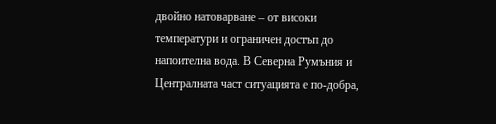двойно натоварване – от високи температури и ограничен достъп до напоителна вода. В Северна Румъния и Централната част ситуацията е по-добра,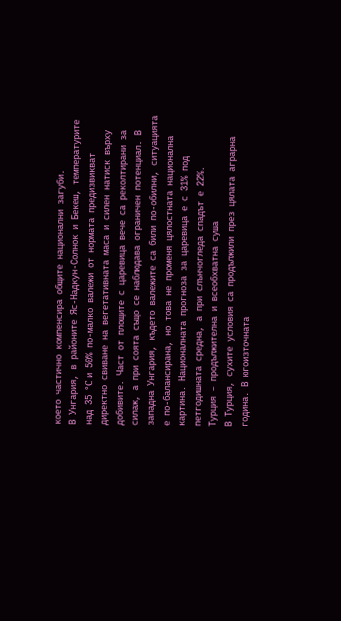което частично компенсира общите национални загуби.
В Унгария, в районите Яс-Надкун-Солнок и Бекеш, температурите над 35 °C и 50% по-малко валежи от нормата предизвикват директно свиване на вегетативната маса и силен натиск върху добивите. Част от площите с царевица вече са реколтирани за силаж, а при соята също се наблюдава ограничен потенциал. В западна Унгария, където валежите са били по-обилни, ситуацията е по-балансирана, но това не променя цялостната национална картина. Националната прогноза за царевица е с 31% под петгодишната средна, а при слънчогледа спадът е 22%.
Турция – продължителна и всеобхватна суша
В Турция, сухите условия са продължили през цялата аграрна година. В югоизточната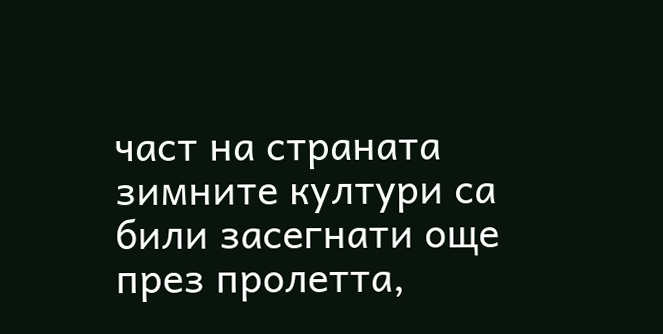част на страната зимните култури са били засегнати още през пролетта,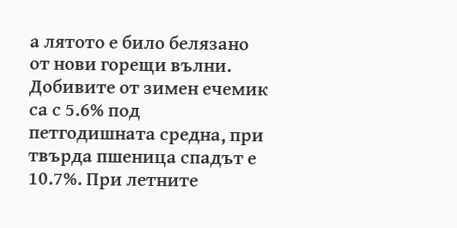а лятото е било белязано от нови горещи вълни. Добивите от зимен ечемик са с 5.6% под петгодишната средна, при твърда пшеница спадът е 10.7%. При летните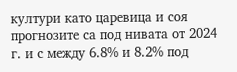култури като царевица и соя прогнозите са под нивата от 2024 г. и с между 6.8% и 8.2% под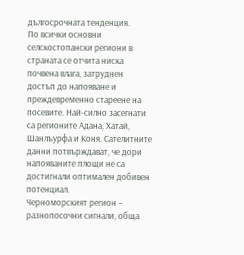дългосрочната тенденция.
По всички основни селскостопански региони в страната се отчита ниска почвена влага, затруднен достъп до напояване и преждевременно стареене на посевите. Най-силно засегнати са регионите Адана, Хатай, Шанлъурфа и Коня. Сателитните данни потвърждават, че дори напояваните площи не са достигнали оптимален добивен потенциал.
Черноморският регион – разнопосочни сигнали, обща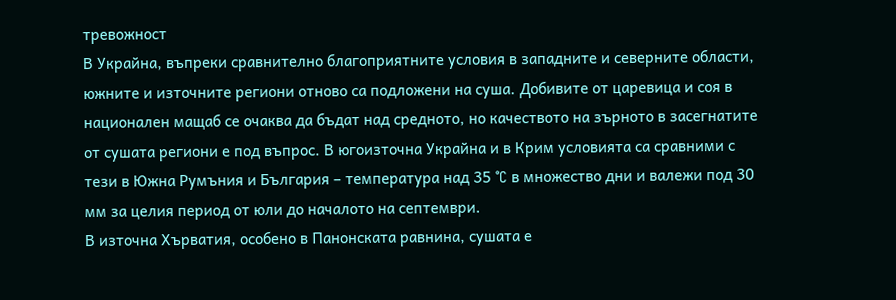тревожност
В Украйна, въпреки сравнително благоприятните условия в западните и северните области, южните и източните региони отново са подложени на суша. Добивите от царевица и соя в национален мащаб се очаква да бъдат над средното, но качеството на зърното в засегнатите от сушата региони е под въпрос. В югоизточна Украйна и в Крим условията са сравними с тези в Южна Румъния и България – температура над 35 °C в множество дни и валежи под 30 мм за целия период от юли до началото на септември.
В източна Хърватия, особено в Панонската равнина, сушата е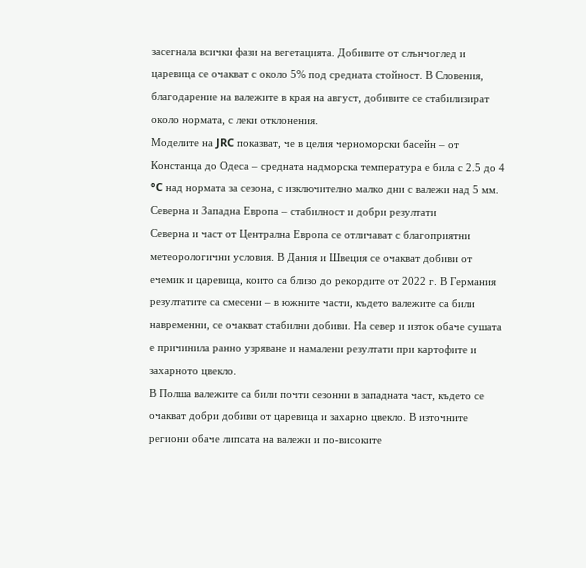засегнала всички фази на вегетацията. Добивите от слънчоглед и царевица се очакват с около 5% под средната стойност. В Словения, благодарение на валежите в края на август, добивите се стабилизират около нормата, с леки отклонения.
Моделите на JRC показват, че в целия черноморски басейн – от Констанца до Одеса – средната надморска температура е била с 2.5 до 4 °C над нормата за сезона, с изключително малко дни с валежи над 5 мм.
Северна и Западна Европа – стабилност и добри резултати
Северна и част от Централна Европа се отличават с благоприятни метеорологични условия. В Дания и Швеция се очакват добиви от ечемик и царевица, които са близо до рекордите от 2022 г. В Германия резултатите са смесени – в южните части, където валежите са били навременни, се очакват стабилни добиви. На север и изток обаче сушата е причинила ранно узряване и намалени резултати при картофите и захарното цвекло.
В Полша валежите са били почти сезонни в западната част, където се очакват добри добиви от царевица и захарно цвекло. В източните региони обаче липсата на валежи и по-високите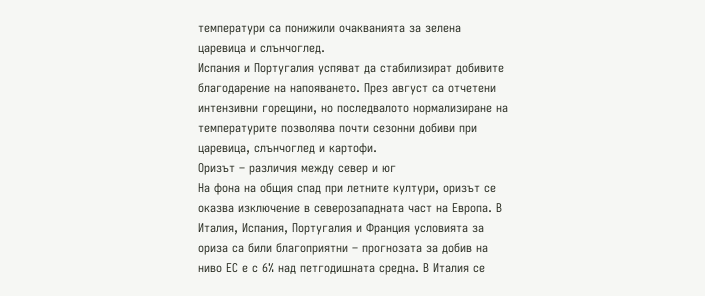температури са понижили очакванията за зелена царевица и слънчоглед.
Испания и Португалия успяват да стабилизират добивите благодарение на напояването. През август са отчетени интензивни горещини, но последвалото нормализиране на температурите позволява почти сезонни добиви при царевица, слънчоглед и картофи.
Оризът – различия между север и юг
На фона на общия спад при летните култури, оризът се оказва изключение в северозападната част на Европа. В Италия, Испания, Португалия и Франция условията за ориза са били благоприятни – прогнозата за добив на ниво ЕС е с 6% над петгодишната средна. В Италия се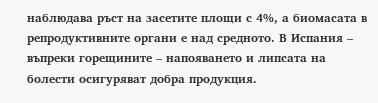наблюдава ръст на засетите площи с 4%, а биомасата в репродуктивните органи е над средното. В Испания – въпреки горещините – напояването и липсата на болести осигуряват добра продукция.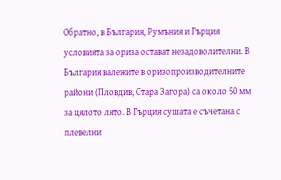Обратно, в България, Румъния и Гърция условията за ориза остават незадоволителни. В България валежите в оризопроизводителните райони (Пловдив, Стара Загора) са около 50 мм за цялото лято. В Гърция сушата е съчетана с плевелни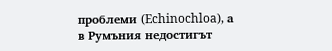проблеми (Echinochloa), а в Румъния недостигът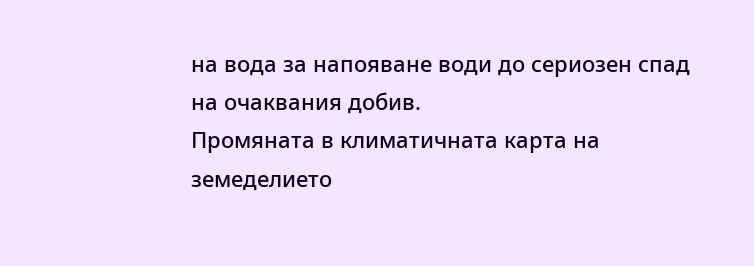на вода за напояване води до сериозен спад на очаквания добив.
Промяната в климатичната карта на земеделието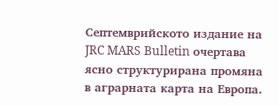Септемврийското издание на JRC MARS Bulletin очертава ясно структурирана промяна в аграрната карта на Европа.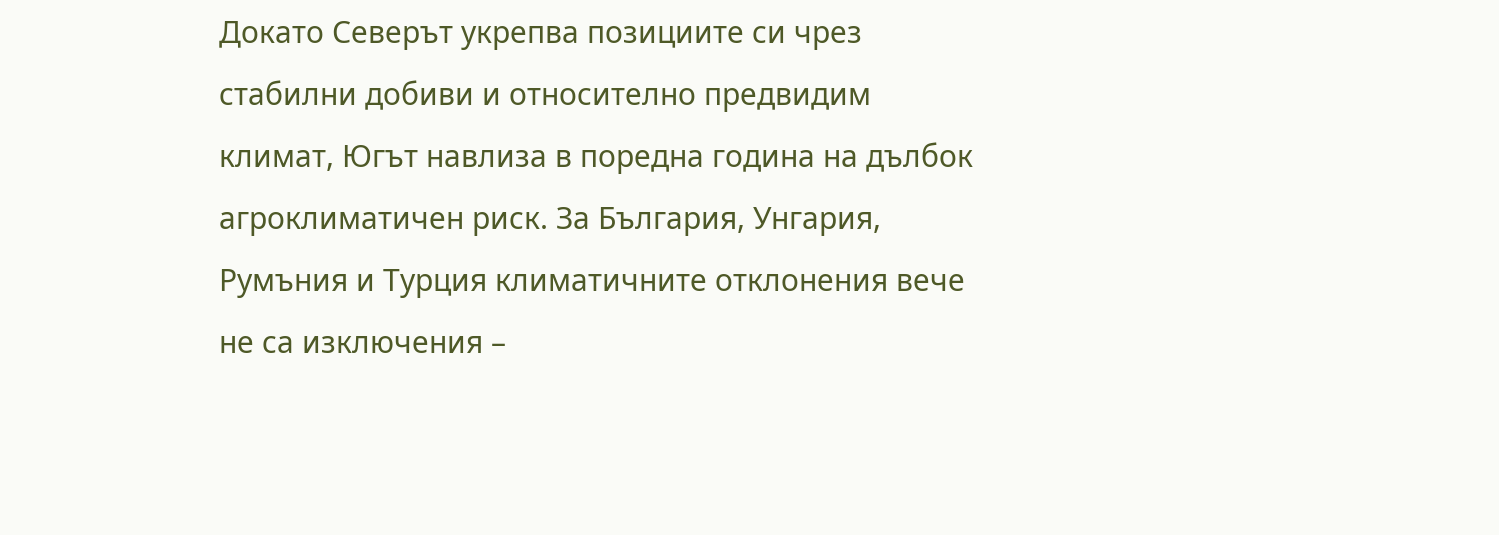Докато Северът укрепва позициите си чрез стабилни добиви и относително предвидим климат, Югът навлиза в поредна година на дълбок агроклиматичен риск. За България, Унгария, Румъния и Турция климатичните отклонения вече не са изключения –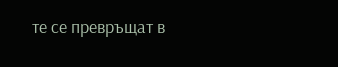те се превръщат в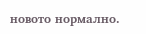новото нормално.